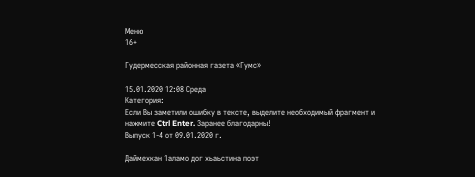Меню
16+

Гудермесская районная газета «Гумс»

15.01.2020 12:08 Среда
Категория:
Если Вы заметили ошибку в тексте, выделите необходимый фрагмент и нажмите Ctrl Enter. Заранее благодарны!
Выпуск 1-4 от 09.01.2020 г.

Даймехкан 1аламо дог хьаьстина поэт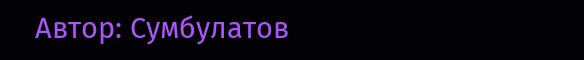Автор: Сумбулатов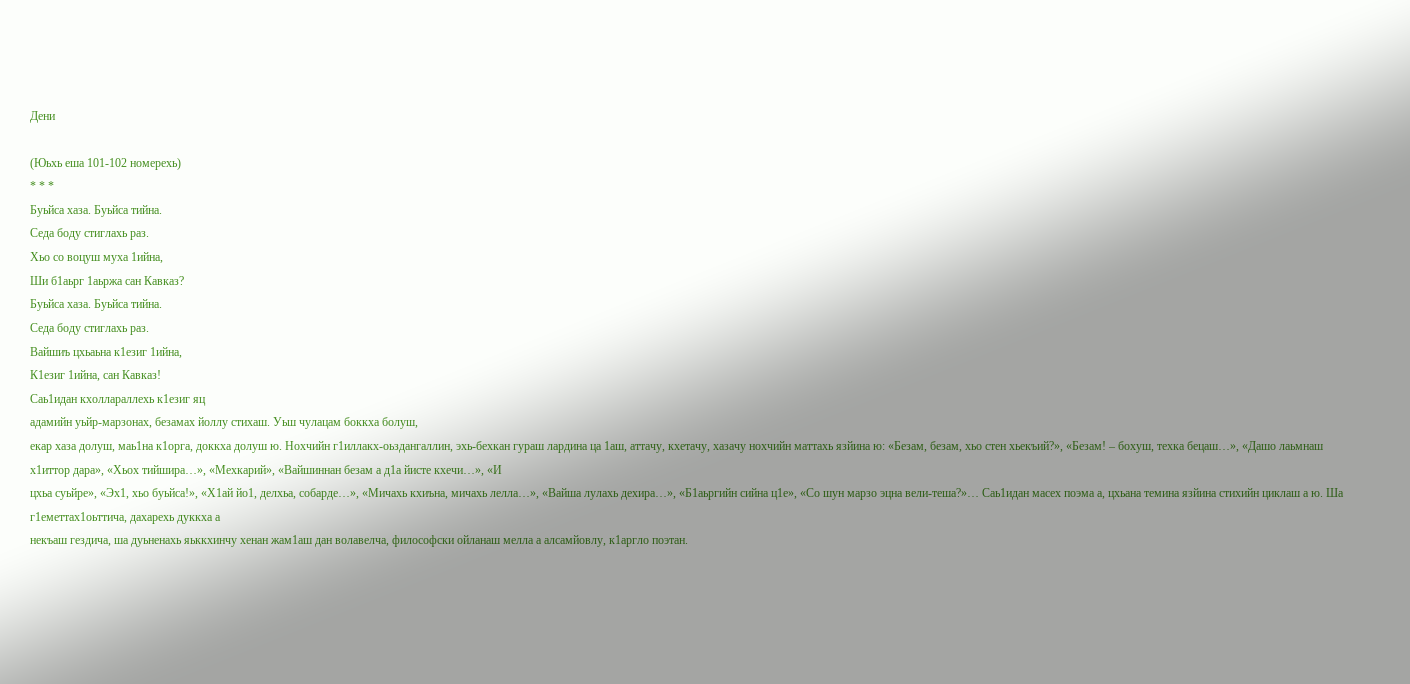Дени

(Юьхь еша 101-102 номерехь)
* * *
Буьйса хаза. Буьйса тийна.
Седа боду стиглахь раз.
Хьо со воцуш муха 1ийна,
Ши б1аьрг 1аьржа сан Кавказ?
Буьйса хаза. Буьйса тийна.
Седа боду стиглахь раз.
Вайшиъ цхьаьна к1езиг 1ийна,
К1езиг 1ийна, сан Кавказ!
Саь1идан кхоллараллехь к1езиг яц
адамийн уьйр-марзонах, безамах йоллу стихаш. Уьш чулацам боккха болуш,
екар хаза долуш, маь1на к1орга, доккха долуш ю. Нохчийн г1иллакх-оьздангаллин, эхь-бехкан гураш лардина ца 1аш, аттачу, кхетачу, хазачу нохчийн маттахь язйина ю: «Безам, безам, хьо стен хьекъий?», «Безам! – бохуш, техка бецаш…», «Дашо лаьмнаш х1иттор дара», «Хьох тийшира…», «Мехкарий», «Вайшиннан безам а д1а йисте кхечи…», «И
цхьа суьйре», «Эх1, хьо буьйса!», «Х1ай йо1, делхьа, собарде…», «Мичахь кхиъна, мичахь лелла…», «Вайша лулахь дехира…», «Б1аьргийн сийна ц1е», «Со шун марзо эцна вели-теша?»… Саь1идан масех поэма а, цхьана темина язйина стихийн циклаш а ю. Ша г1еметтах1оьттича, дахарехь дуккха а
некъаш гездича, ша дуьненахь яьккхинчу хенан жам1аш дан волавелча, философски ойланаш мелла а алсамйовлу, к1аргло поэтан.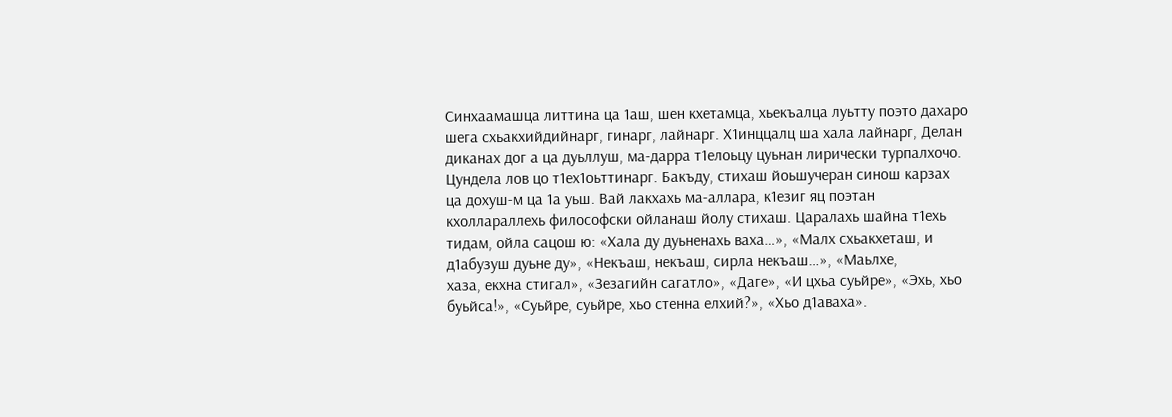Синхаамашца литтина ца 1аш, шен кхетамца, хьекъалца луьтту поэто дахаро шега схьакхийдийнарг, гинарг, лайнарг. Х1инццалц ша хала лайнарг, Делан диканах дог а ца дуьллуш, ма-дарра т1елоьцу цуьнан лирически турпалхочо. Цундела лов цо т1ех1оьттинарг. Бакъду, стихаш йоьшучеран синош карзах ца дохуш-м ца 1а уьш. Вай лакхахь ма-аллара, к1езиг яц поэтан кхоллараллехь философски ойланаш йолу стихаш. Царалахь шайна т1ехь тидам, ойла сацош ю: «Хала ду дуьненахь ваха…», «Малх схьакхеташ, и д1абузуш дуьне ду», «Некъаш, некъаш, сирла некъаш…», «Маьлхе,
хаза, екхна стигал», «Зезагийн сагатло», «Даге», «И цхьа суьйре», «Эхь, хьо
буьйса!», «Суьйре, суьйре, хьо стенна елхий?», «Хьо д1аваха».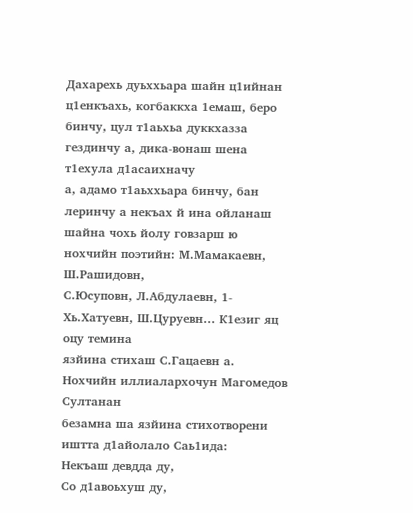Дахарехь дуьххьара шайн ц1ийнан ц1енкъахь, когбаккха 1емаш, беро бинчу, цул т1аьхьа дуккхазза гездинчу а, дика-вонаш шена т1ехула д1асаихначу
а, адамо т1аьххьара бинчу, бан леринчу а некъах й ина ойланаш шайна чохь йолу говзарш ю нохчийн поэтийн: М.Мамакаевн, Ш.Рашидовн,
С.Юсуповн, Л.Абдулаевн, 1-Хь.Хатуевн, Ш.Цуруевн… К1езиг яц оцу темина
язйина стихаш С.Гацаевн а. Нохчийн иллиалархочун Магомедов Султанан
безамна ша язйина стихотворени иштта д1айолало Саь1ида:
Некъаш девдда ду,
Со д1авоьхуш ду,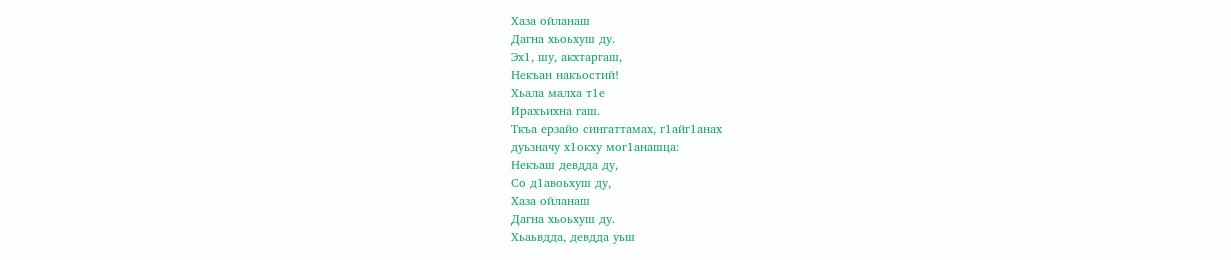Хаза ойланаш
Дагна хьоьхуш ду.
Эх1, шу, акхтаргаш,
Некъан накъостий!
Хьала малха т1е
Ирахъихна гаш.
Ткъа ерзайо сингаттамах, г1айг1анах
дуьзначу х1окху мог1анашца:
Некъаш девдда ду,
Со д1авоьхуш ду,
Хаза ойланаш
Дагна хьоьхуш ду.
Хьаьвдда, девдда уьш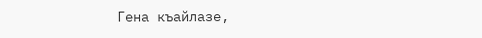Гена къайлазе,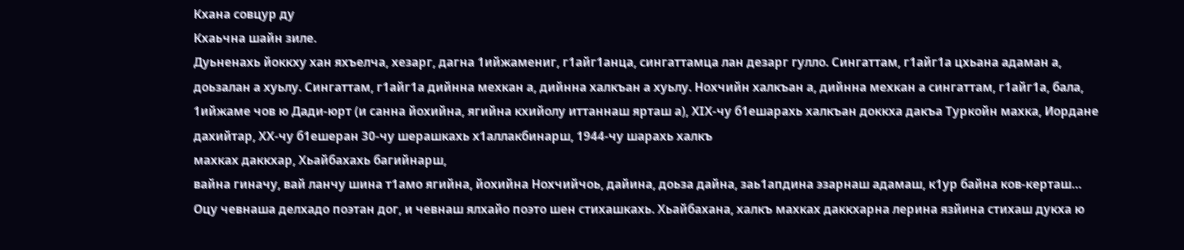Кхана совцур ду
Кхаьчна шайн зиле.
Дуьненахь йоккху хан яхъелча, хезарг, дагна 1ийжамениг, г1айг1анца, сингаттамца лан дезарг гулло. Сингаттам, г1айг1а цхьана адаман а, доьзалан а хуьлу. Сингаттам, г1айг1а дийнна мехкан а, дийнна халкъан а хуьлу. Нохчийн халкъан а, дийнна мехкан а сингаттам, г1айг1а, бала, 1ийжаме чов ю Дади-юрт (и санна йохийна, ягийна кхийолу иттаннаш ярташ а), ХIХ-чу б1ешарахь халкъан доккха дакъа Туркойн махка, Иордане дахийтар, ХХ-чу б1ешеран 30-чу шерашкахь х1аллакбинарш, 1944-чу шарахь халкъ
махках даккхар, Хьайбахахь багийнарш,
вайна гиначу, вай ланчу шина т1амо ягийна, йохийна Нохчийчоь, дайина, доьза дайна, заь1апдина эзарнаш адамаш, к1ур байна ков-керташ…
Оцу чевнаша делхадо поэтан дог, и чевнаш ялхайо поэто шен стихашкахь. Хьайбахана, халкъ махках даккхарна лерина язйина стихаш дукха ю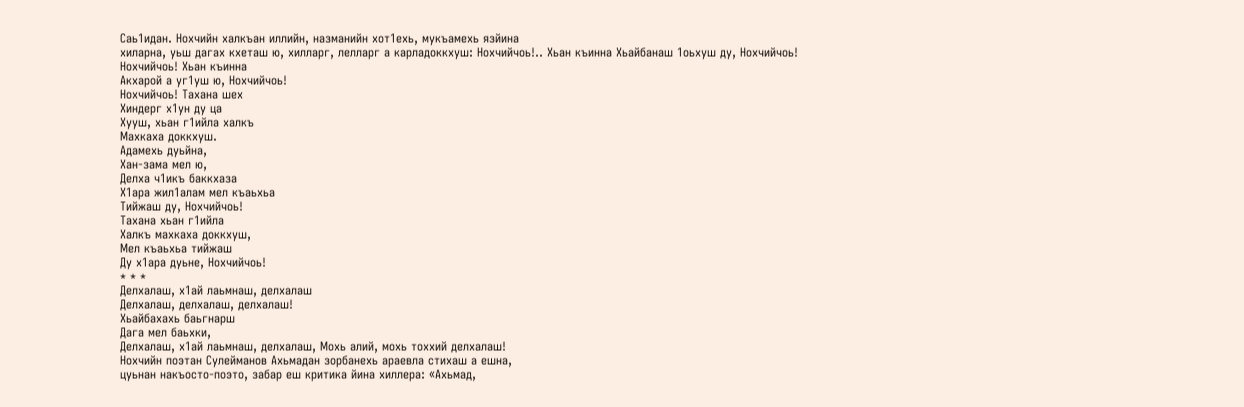Саь1идан. Нохчийн халкъан иллийн, назманийн хот1ехь, мукъамехь язйина
хиларна, уьш дагах кхеташ ю, хилларг, лелларг а карладоккхуш: Нохчийчоь!.. Хьан къинна Хьайбанаш 1оьхуш ду, Нохчийчоь!
Нохчийчоь! Хьан къинна
Акхарой а уг1уш ю, Нохчийчоь!
Нохчийчоь! Тахана шех
Хиндерг х1ун ду ца
Хууш, хьан г1ийла халкъ
Махкаха доккхуш.
Адамехь дуьйна,
Хан-зама мел ю,
Делха ч1икъ баккхаза
Х1ара жил1алам мел къаьхьа
Тийжаш ду, Нохчийчоь!
Тахана хьан г1ийла
Халкъ махкаха доккхуш,
Мел къаьхьа тийжаш
Ду х1ара дуьне, Нохчийчоь!
* * *
Делхалаш, х1ай лаьмнаш, делхалаш
Делхалаш, делхалаш, делхалаш!
Хьайбахахь баьгнарш
Дага мел баьхки,
Делхалаш, х1ай лаьмнаш, делхалаш, Мохь алий, мохь тоххий делхалаш!
Нохчийн поэтан Сулейманов Ахьмадан зорбанехь араевла стихаш а ешна,
цуьнан накъосто-поэто, забар еш критика йина хиллера: «Ахьмад,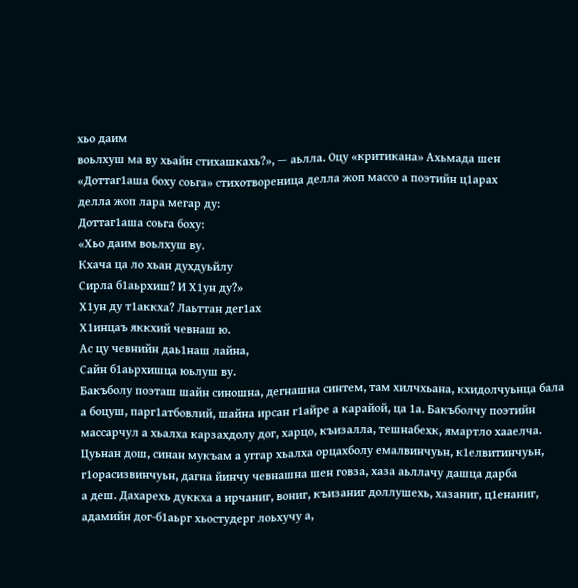хьо даим
воьлхуш ма ву хьайн стихашкахь?», — аьлла. Оцу «критикана» Ахьмада шен
«Доттаг1аша боху соьга» стихотвореница делла жоп массо а поэтийн ц1арах
делла жоп лара мегар ду:
Доттаг1аша соьга боху:
«Хьо даим воьлхуш ву.
Кхача ца ло хьан духдуьйлу
Сирла б1аьрхиш? И Х1ун ду?»
Х1ун ду т1аккха? Лаьттан дег1ах
Х1инцаъ яккхий чевнаш ю.
Ас цу чевнийн даь1наш лайна,
Сайн б1аьрхишца юьлуш ву.
Бакъболу поэташ шайн синошна, дегнашна синтем, там хилчхьана, кхидолчуьнца бала а боцуш, парг1атбовлий, шайна ирсан г1айре а карайой, ца 1а. Бакъболчу поэтийн массарчул а хьалха карзахдолу дог, харцо, къизалла, тешнабехк, ямартло хааелча. Цуьнан дош, синан мукъам а уггар хьалха орцахболу емалвинчуьн, к1елвитинчуьн, г1орасизвинчуьн, дагна йинчу чевнашна шен говза, хаза аьллачу дашца дарба
а деш. Дахарехь дуккха а ирчаниг, вониг, къизаниг доллушехь, хазаниг, ц1енаниг, адамийн дог-б1аьрг хьостудерг лоьхучу а,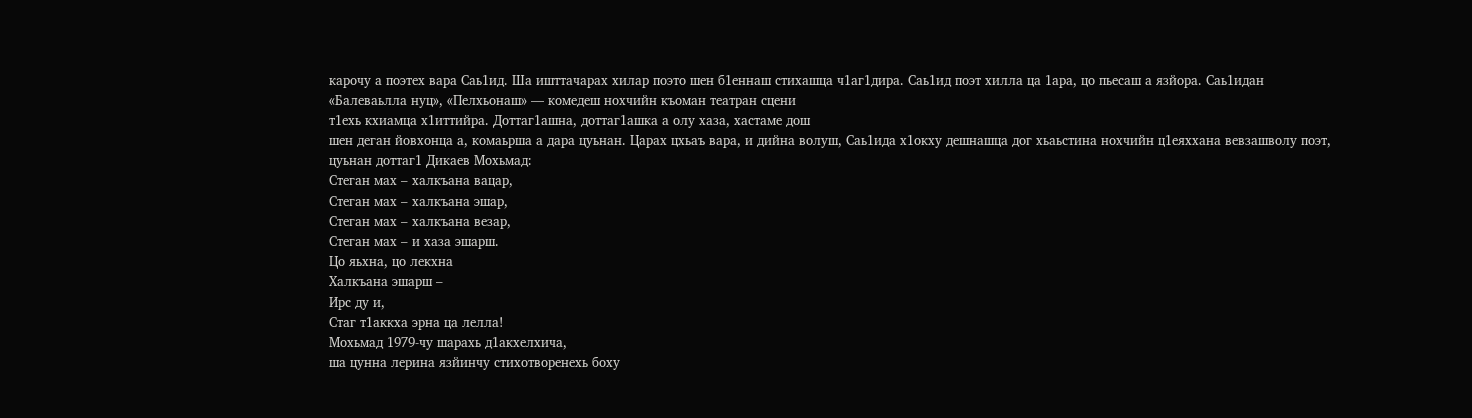карочу а поэтех вара Саь1ид. Ша ишттачарах хилар поэто шен б1еннаш стихашца ч1аг1дира. Саь1ид поэт хилла ца 1ара, цо пьесаш а язйора. Саь1идан
«Балеваьлла нуц», «Пелхьонаш» — комедеш нохчийн къоман театран сцени
т1ехь кхиамца х1иттийра. Доттаг1ашна, доттаг1ашка а олу хаза, хастаме дош
шен деган йовхонца а, комаьрша а дара цуьнан. Царах цхьаъ вара, и дийна волуш, Саь1ида х1окху дешнашца дог хьаьстина нохчийн ц1еяххана вевзашволу поэт, цуьнан доттаг1 Дикаев Мохьмад:
Стеган мах – халкъана вацар,
Стеган мах – халкъана эшар,
Стеган мах – халкъана везар,
Стеган мах – и хаза эшарш.
Цо яьхна, цо лекхна
Халкъана эшарш –
Ирс ду и,
Стаг т1аккха эрна ца лелла!
Мохьмад 1979-чу шарахь д1акхелхича,
ша цунна лерина язйинчу стихотворенехь боху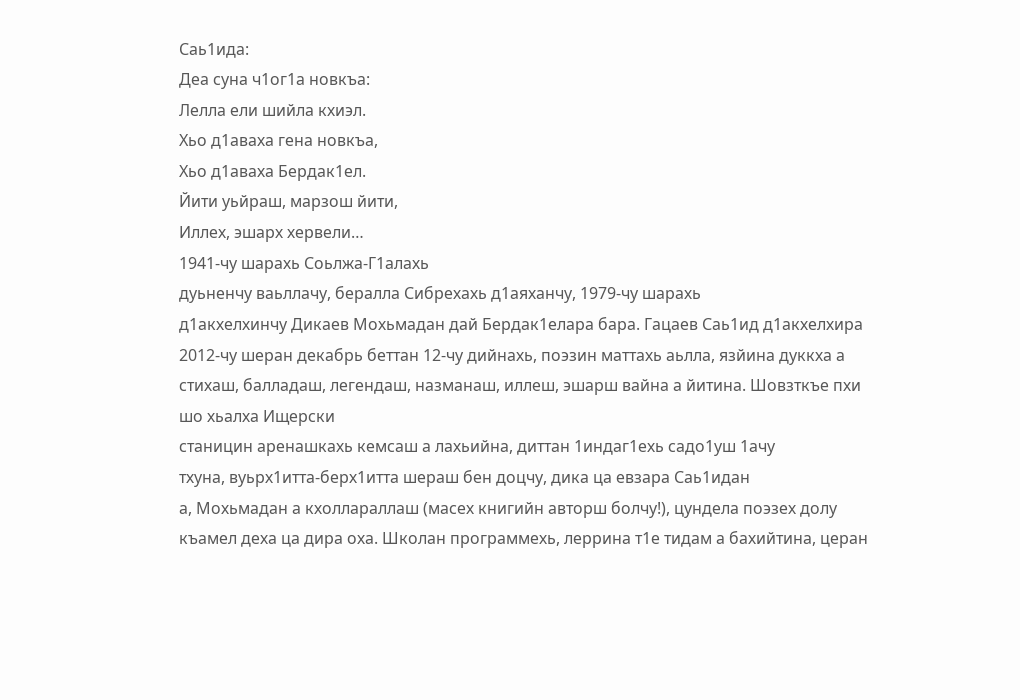Саь1ида:
Деа суна ч1ог1а новкъа:
Лелла ели шийла кхиэл.
Хьо д1аваха гена новкъа,
Хьо д1аваха Бердак1ел.
Йити уьйраш, марзош йити,
Иллех, эшарх хервели…
1941-чу шарахь Соьлжа-Г1алахь
дуьненчу ваьллачу, бералла Сибрехахь д1аяханчу, 1979-чу шарахь
д1акхелхинчу Дикаев Мохьмадан дай Бердак1елара бара. Гацаев Саь1ид д1акхелхира 2012-чу шеран декабрь беттан 12-чу дийнахь, поэзин маттахь аьлла, язйина дуккха а стихаш, балладаш, легендаш, назманаш, иллеш, эшарш вайна а йитина. Шовзткъе пхи шо хьалха Ищерски
станицин аренашкахь кемсаш а лахьийна, диттан 1индаг1ехь садо1уш 1ачу
тхуна, вуьрх1итта-берх1итта шераш бен доцчу, дика ца евзара Саь1идан
а, Мохьмадан а кхоллараллаш (масех книгийн авторш болчу!), цундела поэзех долу къамел деха ца дира оха. Школан программехь, леррина т1е тидам а бахийтина, церан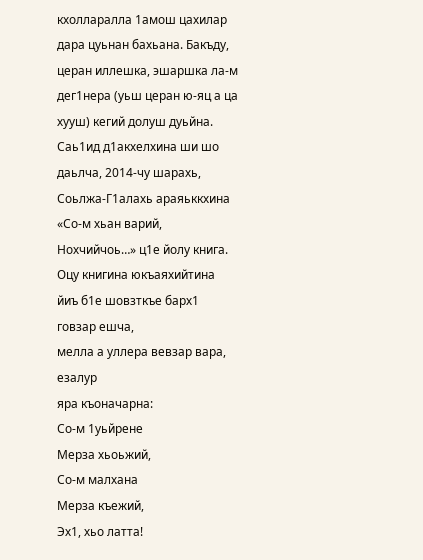кхолларалла 1амош цахилар дара цуьнан бахьана. Бакъду, церан иллешка, эшаршка ла-м дег1нера (уьш церан ю-яц а ца хууш) кегий долуш дуьйна. Саь1ид д1акхелхина ши шо даьлча, 2014-чу шарахь, Соьлжа-Г1алахь араяьккхина «Со-м хьан варий, Нохчийчоь…» ц1е йолу книга. Оцу книгина юкъаяхийтина йиъ б1е шовзткъе барх1 говзар ешча,
мелла а уллера вевзар вара, езалур
яра къоначарна:
Со-м 1уьйрене
Мерза хьоьжий,
Со-м малхана
Мерза къежий,
Эх1, хьо латта!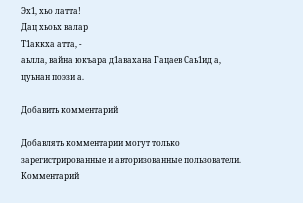Эх1, хьо латта!
Дац хьоьх валар
Т1аккха атта, -
аьлла, вайна юкъара д1авахана Гацаев Саь1ид а, цуьнан поэзи а.

Добавить комментарий

Добавлять комментарии могут только зарегистрированные и авторизованные пользователи. Комментарий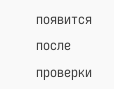появится после проверки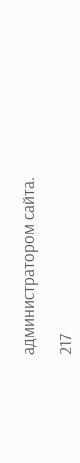администратором сайта.

217